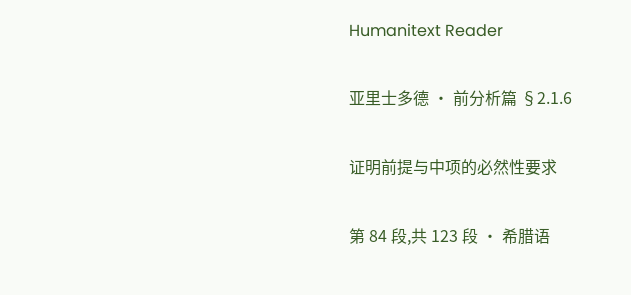Humanitext Reader

亚里士多德 · 前分析篇 §2.1.6

证明前提与中项的必然性要求

第 84 段,共 123 段 · 希腊语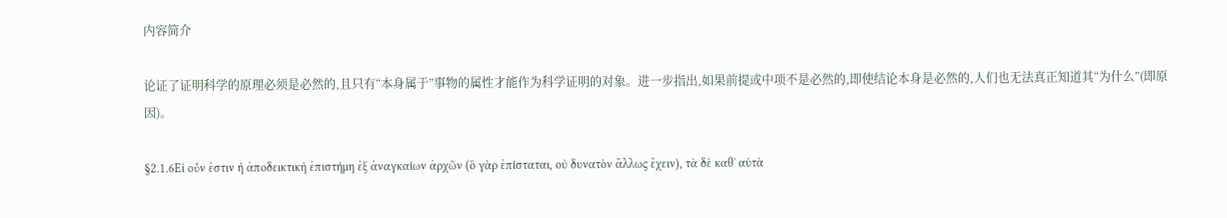内容简介

论证了证明科学的原理必须是必然的,且只有“本身属于”事物的属性才能作为科学证明的对象。进一步指出,如果前提或中项不是必然的,即使结论本身是必然的,人们也无法真正知道其“为什么”(即原因)。

§2.1.6Εἰ οὖν ἐστιν ἡ ἀποδεικτικὴ ἐπιστήμη ἐξ ἀναγκαίων ἀρχῶν (ὃ γὰρ ἐπίσταται, οὐ δυνατὸν ἄλλως ἔχειν), τὰ δὲ καθ᾿ αὑτὰ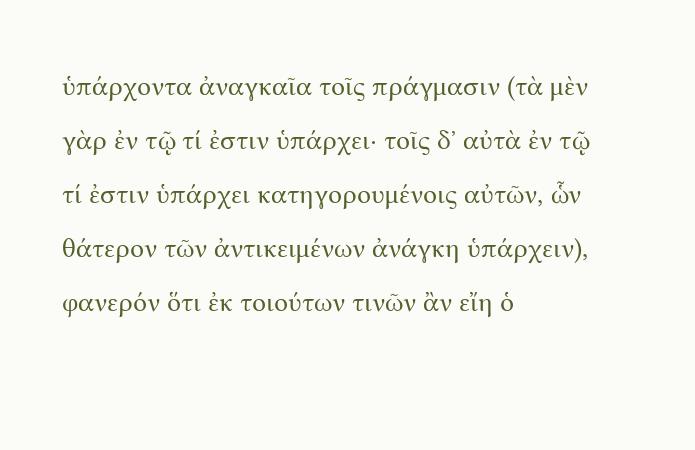ὑπάρχοντα ἀναγκαῖα τοῖς πράγμασιν (τὰ μὲν γὰρ ἐν τῷ τί ἐστιν ὑπάρχει· τοῖς δʼ αὐτὰ ἐν τῷ τί ἐστιν ὑπάρχει κατηγορουμένοις αὐτῶν, ὧν θάτερον τῶν ἀντικειμένων ἀνάγκη ὑπάρχειν), φανερόν ὅτι ἐκ τοιούτων τινῶν ἂν εἴη ὁ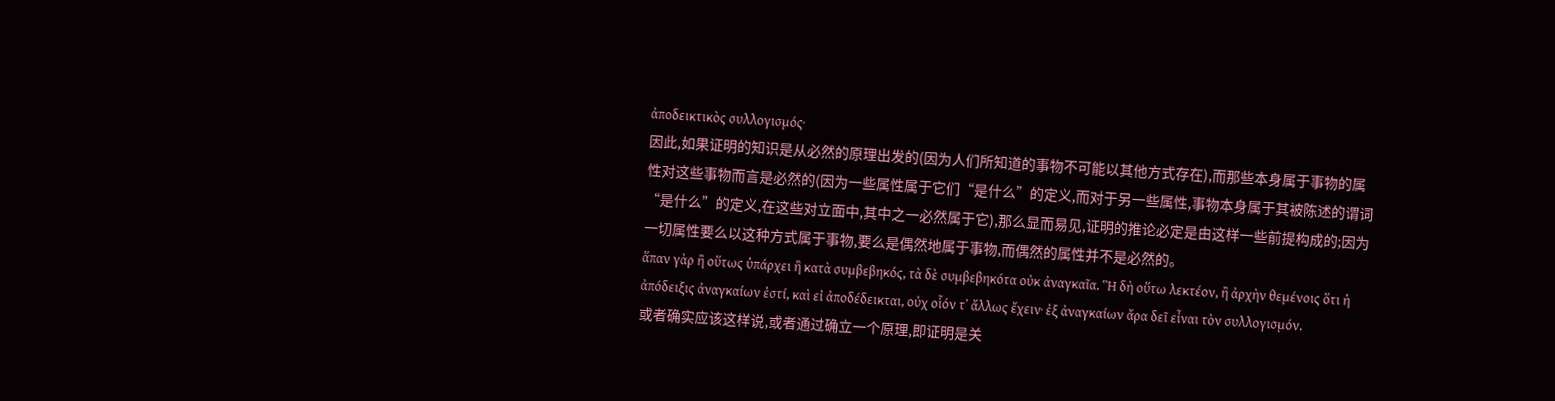ἀποδεικτικὸς συλλογισμός·
因此,如果证明的知识是从必然的原理出发的(因为人们所知道的事物不可能以其他方式存在),而那些本身属于事物的属性对这些事物而言是必然的(因为一些属性属于它们“是什么”的定义,而对于另一些属性,事物本身属于其被陈述的谓词“是什么”的定义,在这些对立面中,其中之一必然属于它),那么显而易见,证明的推论必定是由这样一些前提构成的;因为一切属性要么以这种方式属于事物,要么是偶然地属于事物,而偶然的属性并不是必然的。
ἅπαν γὰρ ἢ οὕτως ὑπάρχει ἢ κατὰ συμβεβηκός, τὰ δὲ συμβεβηκότα οὐκ ἀναγκαῖα. Ἣ δὴ οὕτω λεκτέον, ἢ ἀρχὴν θεμένοις ὅτι ἡ ἀπόδειξις ἀναγκαίων ἐστί, καὶ εἰ ἀποδέδεικται, οὐχ οἷόν τʼ ἄλλως ἔχειν· ἐξ ἀναγκαίων ἄρα δεῖ εἶναι τὸν συλλογισμόν.
或者确实应该这样说,或者通过确立一个原理,即证明是关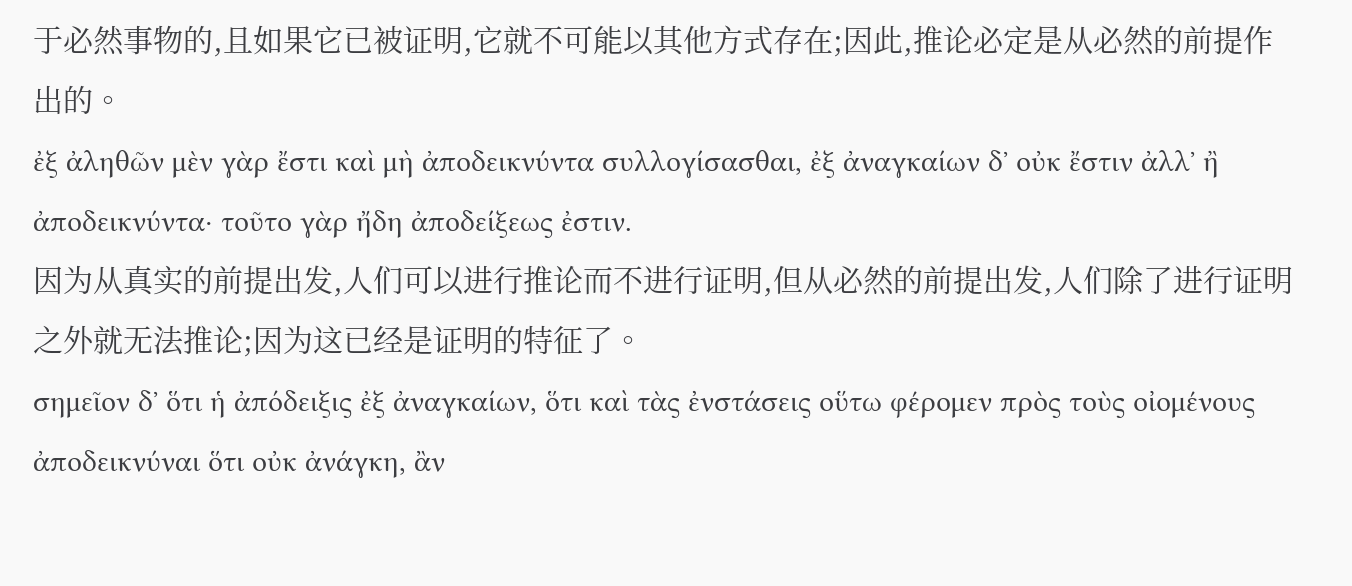于必然事物的,且如果它已被证明,它就不可能以其他方式存在;因此,推论必定是从必然的前提作出的。
ἐξ ἀληθῶν μὲν γὰρ ἔστι καὶ μὴ ἀποδεικνύντα συλλογίσασθαι, ἐξ ἀναγκαίων δʼ οὐκ ἔστιν ἀλλʼ ἢ ἀποδεικνύντα· τοῦτο γὰρ ἤδη ἀποδείξεως ἐστιν.
因为从真实的前提出发,人们可以进行推论而不进行证明,但从必然的前提出发,人们除了进行证明之外就无法推论;因为这已经是证明的特征了。
σημεῖον δʼ ὅτι ἡ ἀπόδειξις ἐξ ἀναγκαίων, ὅτι καὶ τὰς ἐνστάσεις οὕτω φέρομεν πρὸς τοὺς οἰομένους ἀποδεικνύναι ὅτι οὐκ ἀνάγκη, ἂν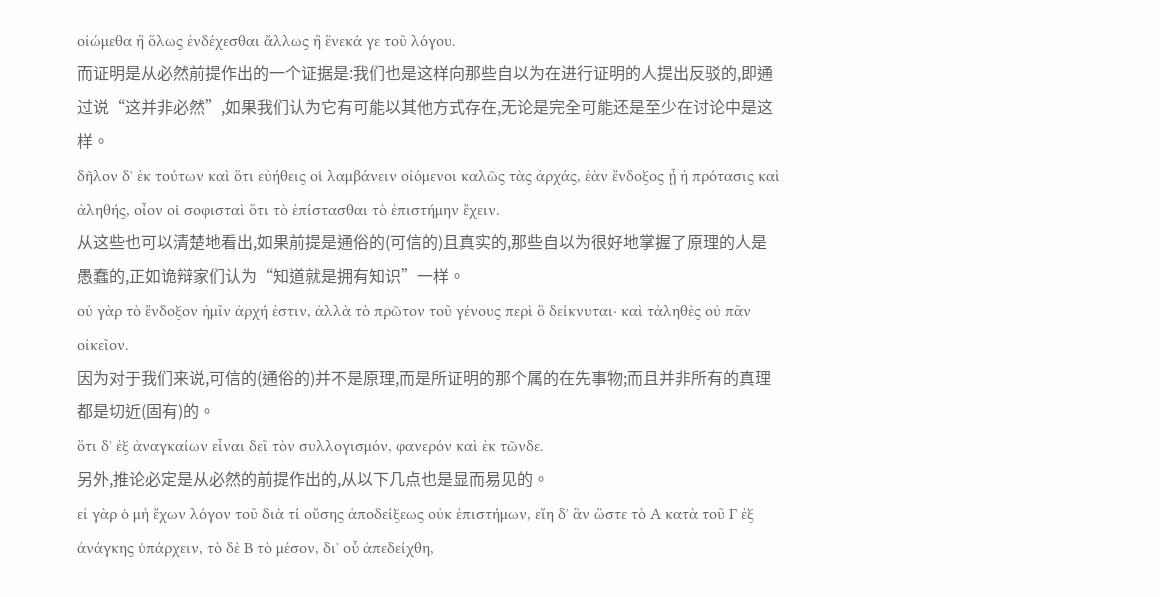οἰώμεθα ἢ ὅλως ἐνδέχεσθαι ἄλλως ἢ ἕνεκά γε τοῦ λόγου.
而证明是从必然前提作出的一个证据是:我们也是这样向那些自以为在进行证明的人提出反驳的,即通过说“这并非必然”,如果我们认为它有可能以其他方式存在,无论是完全可能还是至少在讨论中是这样。
δῆλον δʼ ἐκ τούτων καὶ ὅτι εὐήθεις οἱ λαμβάνειν οἰόμενοι καλῶς τὰς ἀρχάς, ἐὰν ἔνδοξος ᾖ ἡ πρότασις καὶ ἀληθής, οἶον οἱ σοφισταὶ ὅτι τὸ ἐπίστασθαι τὸ ἐπιστήμην ἔχειν.
从这些也可以清楚地看出,如果前提是通俗的(可信的)且真实的,那些自以为很好地掌握了原理的人是愚蠢的,正如诡辩家们认为“知道就是拥有知识”一样。
οὐ γὰρ τὸ ἔνδοξον ἡμῖν ἀρχή ἐστιν, ἀλλὰ τὸ πρῶτον τοῦ γένους περὶ ὃ δείκνυται· καὶ τἀληθὲς οὐ πᾶν οἰκεῖον.
因为对于我们来说,可信的(通俗的)并不是原理,而是所证明的那个属的在先事物;而且并非所有的真理都是切近(固有)的。
ὅτι δʼ ἐξ ἀναγκαίων εἶναι δεῖ τὸν συλλογισμόν, φανερόν καὶ ἐκ τῶνδε.
另外,推论必定是从必然的前提作出的,从以下几点也是显而易见的。
εἰ γὰρ ὁ μὴ ἔχων λόγον τοῦ διὰ τί οὔσης ἀποδείξεως οὐκ ἐπιστήμων, εἴη δʼ ἂν ὥστε τὸ Α κατὰ τοῦ Γ ἐξ ἀνάγκης ὑπάρχειν, τὸ δὲ Β τὸ μέσον, διʼ οὗ ἀπεδείχθη,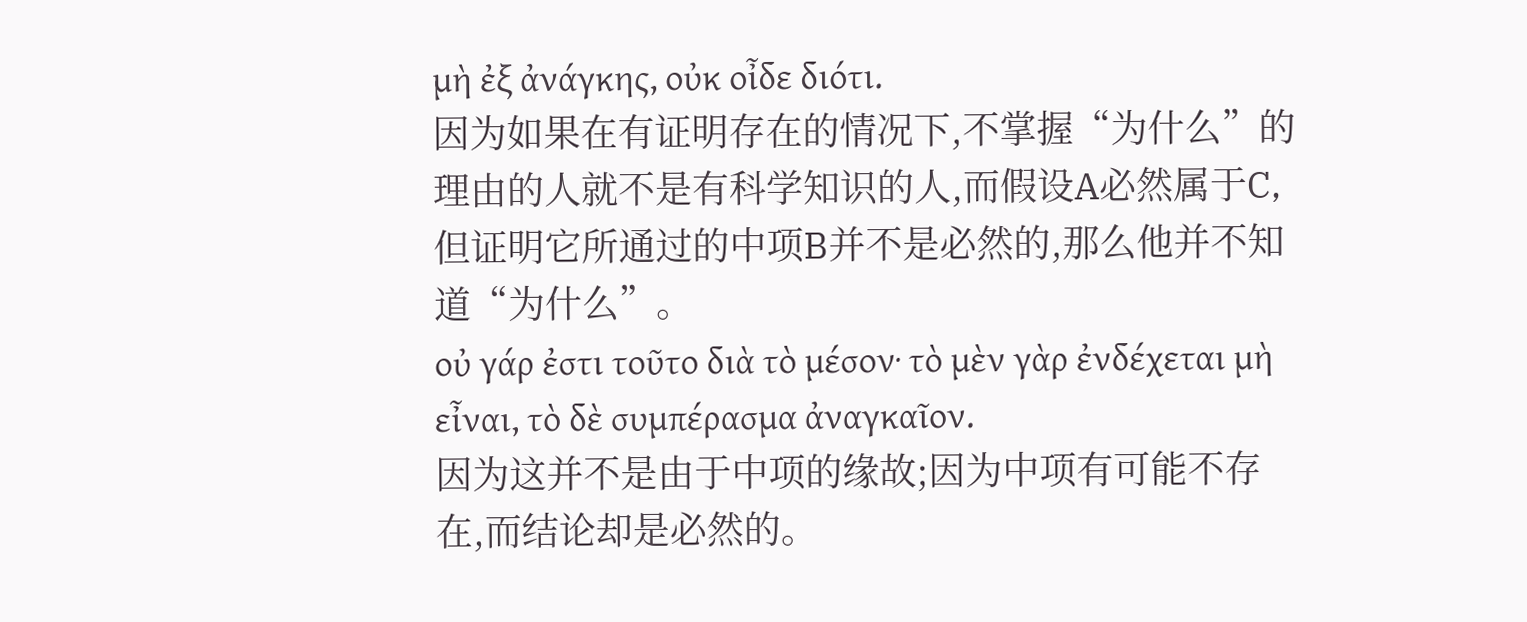μὴ ἐξ ἀνάγκης, οὐκ οἶδε διότι.
因为如果在有证明存在的情况下,不掌握“为什么”的理由的人就不是有科学知识的人,而假设A必然属于C,但证明它所通过的中项B并不是必然的,那么他并不知道“为什么”。
οὐ γάρ ἐστι τοῦτο διὰ τὸ μέσον· τὸ μὲν γὰρ ἐνδέχεται μὴ εἶναι, τὸ δὲ συμπέρασμα ἀναγκαῖον.
因为这并不是由于中项的缘故;因为中项有可能不存在,而结论却是必然的。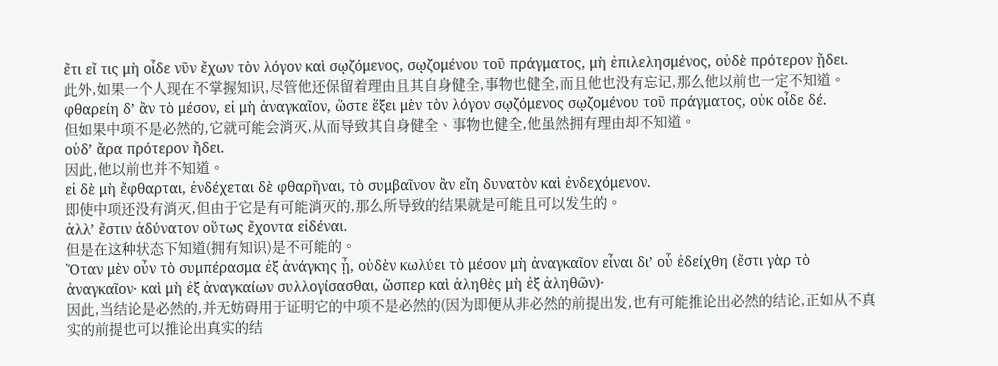ἔτι εἴ τις μὴ οἶδε νῦν ἔχων τὸν λόγον καὶ σῳζόμενος, σῳζομένου τοῦ πράγματος, μὴ ἐπιλελησμένος, οὐδὲ πρότερον ᾔδει.
此外,如果一个人现在不掌握知识,尽管他还保留着理由且其自身健全,事物也健全,而且他也没有忘记,那么他以前也一定不知道。
φθαρείη δʼ ἂν τὸ μέσον, εἰ μὴ ἀναγκαῖον, ὥστε ἕξει μὲν τὸν λόγον σῳζόμενος σῳζομένου τοῦ πράγματος, οὐκ οἶδε δέ.
但如果中项不是必然的,它就可能会消灭,从而导致其自身健全、事物也健全,他虽然拥有理由却不知道。
οὐδʼ ἄρα πρότερον ἤδει.
因此,他以前也并不知道。
εἰ δὲ μὴ ἔφθαρται, ἐνδέχεται δὲ φθαρῆναι, τὸ συμβαῖνον ἂν εἴη δυνατὸν καὶ ἐνδεχόμενον.
即使中项还没有消灭,但由于它是有可能消灭的,那么所导致的结果就是可能且可以发生的。
ἀλλʼ ἔστιν ἀδύνατον οὕτως ἔχοντα εἰδέναι.
但是在这种状态下知道(拥有知识)是不可能的。
Ὅταν μὲν οὖν τὸ συμπέρασμα ἐξ ἀνάγκης ᾖ, οὐδὲν κωλύει τὸ μέσον μὴ ἀναγκαῖον εἶναι διʼ οὗ ἐδείχθη (ἔστι γὰρ τὸ ἀναγκαῖον· καὶ μὴ ἐξ ἀναγκαίων συλλογίσασθαι, ὥσπερ καὶ ἀληθὲς μὴ ἐξ ἀληθῶν)·
因此,当结论是必然的,并无妨碍用于证明它的中项不是必然的(因为即便从非必然的前提出发,也有可能推论出必然的结论,正如从不真实的前提也可以推论出真实的结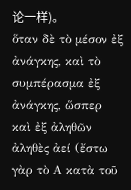论一样)。
ὅταν δὲ τὸ μέσον ἐξ ἀνάγκης, καὶ τὸ συμπέρασμα ἐξ ἀνάγκης, ὥσπερ καὶ ἐξ ἀληθῶν ἀληθὲς ἀεί (ἔστω γὰρ τὸ Α κατὰ τοῦ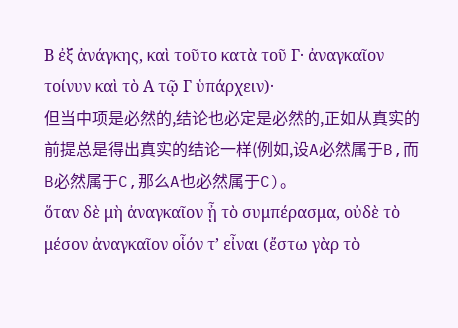Β ἐξ ἀνάγκης, καὶ τοῦτο κατὰ τοῦ Γ· ἀναγκαῖον τοίνυν καὶ τὸ Α τῷ Γ ὑπάρχειν)·
但当中项是必然的,结论也必定是必然的,正如从真实的前提总是得出真实的结论一样(例如,设A必然属于B,而B必然属于C,那么A也必然属于C)。
ὅταν δὲ μὴ ἀναγκαῖον ᾖ τὸ συμπέρασμα, οὐδὲ τὸ μέσον ἀναγκαῖον οἷόν τʼ εἶναι (ἔστω γὰρ τὸ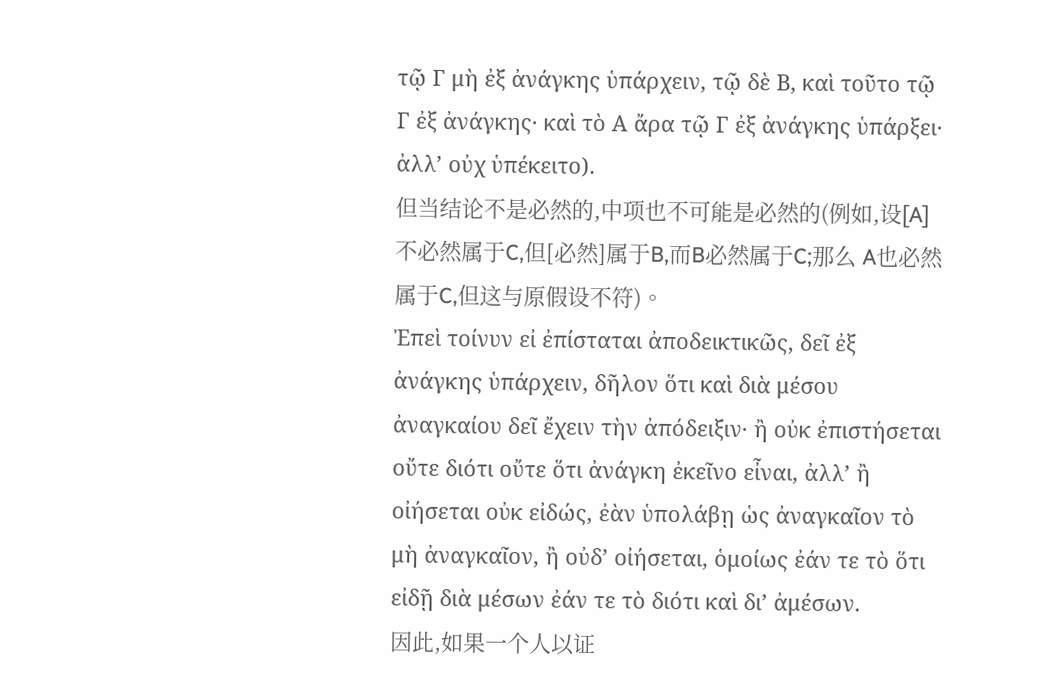τῷ Γ μὴ ἐξ ἀνάγκης ὑπάρχειν, τῷ δὲ Β, καὶ τοῦτο τῷ Γ ἐξ ἀνάγκης· καὶ τὸ Α ἄρα τῷ Γ ἐξ ἀνάγκης ὑπάρξει· ἀλλʼ οὐχ ὑπέκειτο).
但当结论不是必然的,中项也不可能是必然的(例如,设[A]不必然属于C,但[必然]属于B,而B必然属于C;那么 A也必然属于C,但这与原假设不符)。
Ἐπεὶ τοίνυν εἰ ἐπίσταται ἀποδεικτικῶς, δεῖ ἐξ ἀνάγκης ὑπάρχειν, δῆλον ὅτι καὶ διὰ μέσου ἀναγκαίου δεῖ ἔχειν τὴν ἀπόδειξιν· ἢ οὐκ ἐπιστήσεται οὔτε διότι οὔτε ὅτι ἀνάγκη ἐκεῖνο εἶναι, ἀλλʼ ἢ οἰήσεται οὐκ εἰδώς, ἐὰν ὑπολάβῃ ὡς ἀναγκαῖον τὸ μὴ ἀναγκαῖον, ἢ οὐδʼ οἰήσεται, ὁμοίως ἐάν τε τὸ ὅτι εἰδῇ διὰ μέσων ἐάν τε τὸ διότι καὶ διʼ ἀμέσων.
因此,如果一个人以证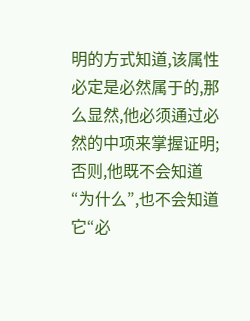明的方式知道,该属性必定是必然属于的,那么显然,他必须通过必然的中项来掌握证明;否则,他既不会知道“为什么”,也不会知道它“必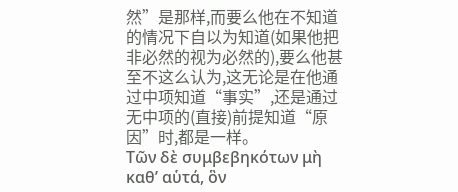然”是那样,而要么他在不知道的情况下自以为知道(如果他把非必然的视为必然的),要么他甚至不这么认为,这无论是在他通过中项知道“事实”,还是通过无中项的(直接)前提知道“原因”时,都是一样。
Τῶν δὲ συμβεβηκότων μὴ καθʼ αὑτά, ὃν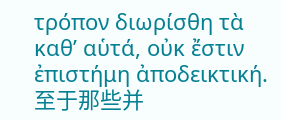τρόπον διωρίσθη τὰ καθʼ αὑτά, οὐκ ἔστιν ἐπιστήμη ἀποδεικτική.
至于那些并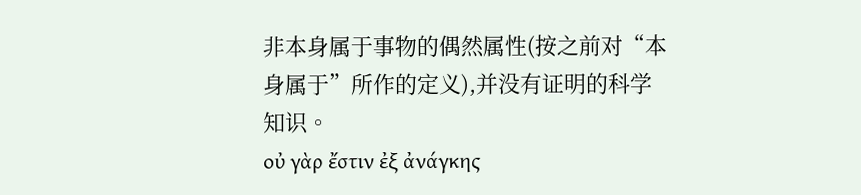非本身属于事物的偶然属性(按之前对“本身属于”所作的定义),并没有证明的科学知识。
οὐ γὰρ ἔστιν ἐξ ἀνάγκης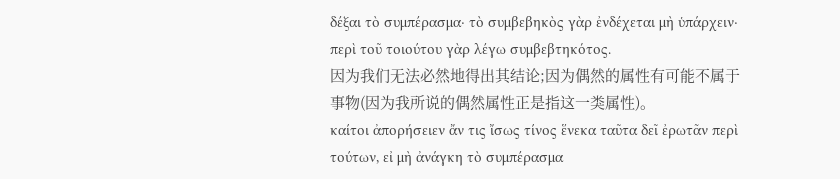δέξαι τὸ συμπέρασμα· τὸ συμβεβηκὸς γὰρ ἐνδέχεται μὴ ὑπάρχειν· περὶ τοῦ τοιούτου γὰρ λέγω συμβεβτηκότος.
因为我们无法必然地得出其结论;因为偶然的属性有可能不属于事物(因为我所说的偶然属性正是指这一类属性)。
καίτοι ἀπορήσειεν ἄν τις ἴσως τίνος ἕνεκα ταῦτα δεῖ ἐρωτᾶν περὶ τούτων, εἰ μὴ ἀνάγκη τὸ συμπέρασμα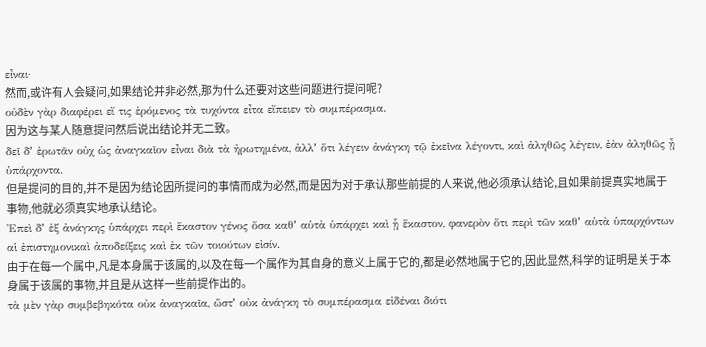εἶναι·
然而,或许有人会疑问,如果结论并非必然,那为什么还要对这些问题进行提问呢?
οὐδὲν γὰρ διαφέρει εἴ τις ἐρόμενος τὰ τυχόντα εἶτα εἴπειεν τὸ συμπέρασμα.
因为这与某人随意提问然后说出结论并无二致。
δεῖ δʼ ἐρωτᾶν οὐχ ὡς ἀναγκαῖον εἶναι διὰ τὰ ἠρωτημένα, ἀλλʼ ὅτι λέγειν ἀνάγκη τῷ ἐκεῖνα λέγοντι, καὶ ἀληθῶς λέγειν, ἐὰν ἀληθῶς ᾖ ὑπάρχοντα.
但是提问的目的,并不是因为结论因所提问的事情而成为必然,而是因为对于承认那些前提的人来说,他必须承认结论,且如果前提真实地属于事物,他就必须真实地承认结论。
Ἐπεὶ δʼ ἐξ ἀνάγκης ὑπάρχει περὶ ἕκαστον γένος ὅσα καθʼ αὑτὰ ὑπάρχει καὶ ᾗ ἕκαστον, φανερὸν ὅτι περὶ τῶν καθʼ αὑτὰ ὑπαρχόντων αἱ ἐπιστημονικαὶ ἀποδείξεις καὶ ἐκ τῶν τοιούτων εἰσίν.
由于在每一个属中,凡是本身属于该属的,以及在每一个属作为其自身的意义上属于它的,都是必然地属于它的,因此显然,科学的证明是关于本身属于该属的事物,并且是从这样一些前提作出的。
τὰ μὲν γὰρ συμβεβηκότα οὐκ ἀναγκαῖα, ὥστʼ οὐκ ἀνάγκη τὸ συμπέρασμα εἰδέναι διότι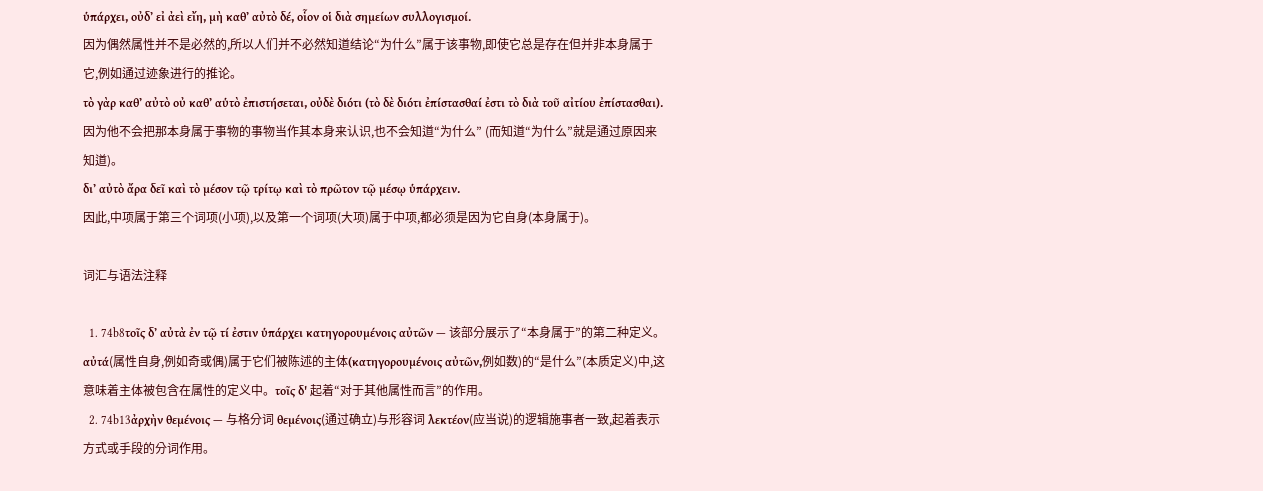ὑπάρχει, οὐδʼ εἰ ἀεὶ εἴη, μὴ καθʼ αὐτὸ δέ, οἷον οἱ διὰ σημείων συλλογισμοί.
因为偶然属性并不是必然的,所以人们并不必然知道结论“为什么”属于该事物,即使它总是存在但并非本身属于它,例如通过迹象进行的推论。
τὸ γὰρ καθʼ αὐτὸ οὐ καθʼ αὑτὸ ἐπιστήσεται, οὐδὲ διότι (τὸ δὲ διότι ἐπίστασθαί ἐστι τὸ διὰ τοῦ αἰτίου ἐπίστασθαι).
因为他不会把那本身属于事物的事物当作其本身来认识,也不会知道“为什么” (而知道“为什么”就是通过原因来知道)。
διʼ αὐτὸ ἄρα δεῖ καὶ τὸ μέσον τῷ τρίτῳ καὶ τὸ πρῶτον τῷ μέσῳ ὑπάρχειν.
因此,中项属于第三个词项(小项),以及第一个词项(大项)属于中项,都必须是因为它自身(本身属于)。

词汇与语法注释

  1. 74b8τοῖς δʼ αὐτὰ ἐν τῷ τί ἐστιν ὑπάρχει κατηγορουμένοις αὐτῶν — 该部分展示了“本身属于”的第二种定义。αὐτά(属性自身,例如奇或偶)属于它们被陈述的主体(κατηγορουμένοις αὐτῶν,例如数)的“是什么”(本质定义)中,这意味着主体被包含在属性的定义中。τοῖς δ' 起着“对于其他属性而言”的作用。
  2. 74b13ἀρχὴν θεμένοις — 与格分词 θεμένοις(通过确立)与形容词 λεκτέον(应当说)的逻辑施事者一致,起着表示方式或手段的分词作用。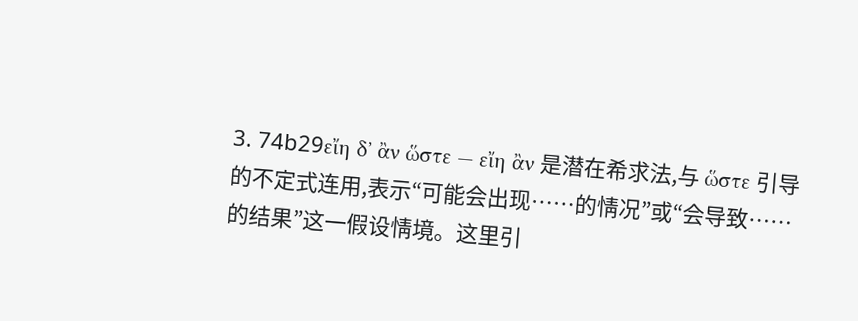3. 74b29εἴη δʼ ἂν ὥστε — εἴη ἂν 是潜在希求法,与 ὥστε 引导的不定式连用,表示“可能会出现……的情况”或“会导致……的结果”这一假设情境。这里引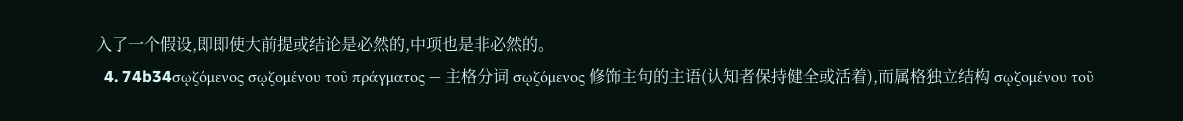入了一个假设,即即使大前提或结论是必然的,中项也是非必然的。
  4. 74b34σῳζόμενος σῳζομένου τοῦ πράγματος — 主格分词 σῳζόμενος 修饰主句的主语(认知者保持健全或活着),而属格独立结构 σῳζομένου τοῦ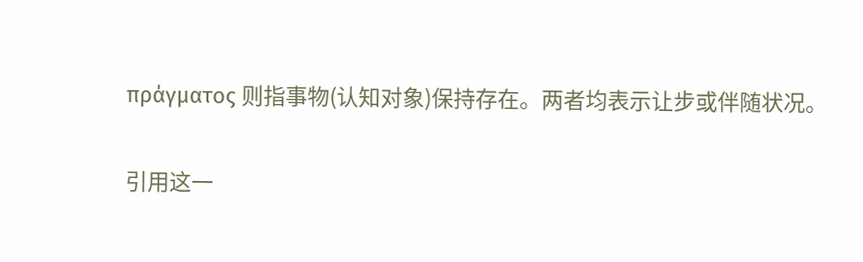πράγματος 则指事物(认知对象)保持存在。两者均表示让步或伴随状况。

引用这一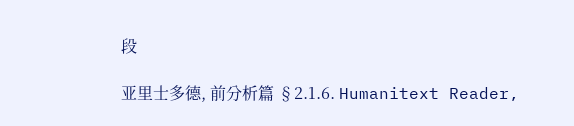段

亚里士多德, 前分析篇 §2.1.6. Humanitext Reader,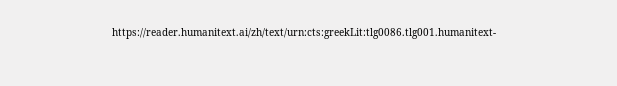https://reader.humanitext.ai/zh/text/urn:cts:greekLit:tlg0086.tlg001.humanitext-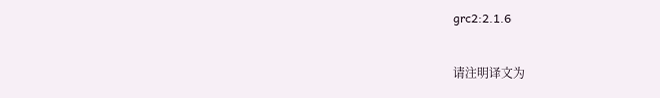grc2:2.1.6

请注明译文为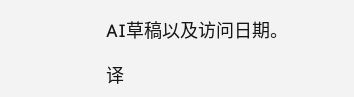AI草稿以及访问日期。

译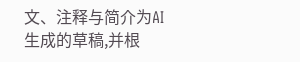文、注释与简介为AI生成的草稿,并根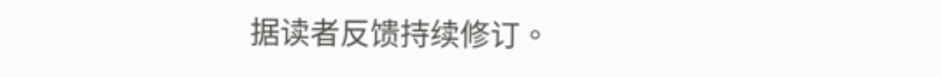据读者反馈持续修订。